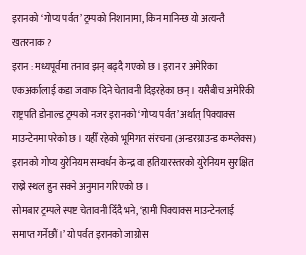इरानको ‘गोप्य पर्वत’ ट्रम्पको निशानामा, किन मानिन्छ यो अत्यन्तै खतरनाक ?
इरान : मध्यपूर्वमा तनाव झन् बढ्दै गएको छ । इरान र अमेरिका एकअर्कालाई कडा जवाफ दिने चेतावनी दिइरहेका छन् । यसैबीच अमेरिकी राष्ट्रपति डोनाल्ड ट्रम्पको नजर इरानको ‘गोप्य पर्वत’ अर्थात् पिक्याक्स माउन्टेनमा परेको छ । यहीँ रहेको भूमिगत संरचना (अन्डरग्राउन्ड कम्प्लेक्स) इरानको गोप्य युरेनियम सम्वर्धन केन्द्र वा हतियारस्तरको युरेनियम सुरक्षित राख्ने स्थल हुन सक्ने अनुमान गरिएको छ ।
सोमबार ट्रम्पले स्पष्ट चेतावनी दिँदै भने, ‘हामी पिक्याक्स माउन्टेनलाई समाप्त गर्नेछौं ।’ यो पर्वत इरानको जाग्रोस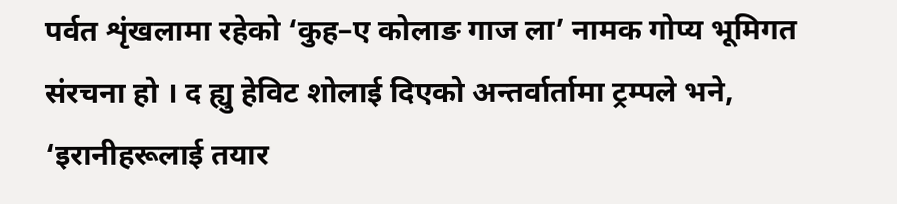पर्वत शृंखलामा रहेको ‘कुह–ए कोलाङ गाज ला’ नामक गोप्य भूमिगत संरचना हो । द ह्यु हेविट शोलाई दिएको अन्तर्वार्तामा ट्रम्पले भने, ‘इरानीहरूलाई तयार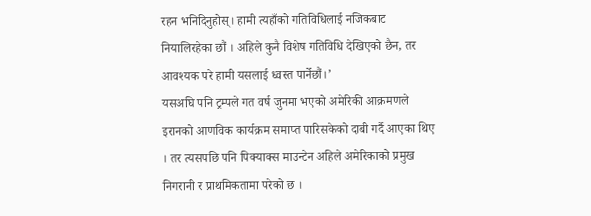रहन भनिदिनुहोस्। हामी त्यहाँको गतिविधिलाई नजिकबाट नियालिरहेका छौं । अहिले कुनै विशेष गतिविधि देखिएको छैन, तर आवश्यक परे हामी यसलाई ध्वस्त पार्नेछौं।’
यसअघि पनि ट्रम्पले गत वर्ष जुनमा भएको अमेरिकी आक्रमणले इरानको आणविक कार्यक्रम समाप्त पारिसकेको दाबी गर्दै आएका थिए । तर त्यसपछि पनि पिक्याक्स माउन्टेन अहिले अमेरिकाको प्रमुख निगरानी र प्राथमिकतामा परेको छ ।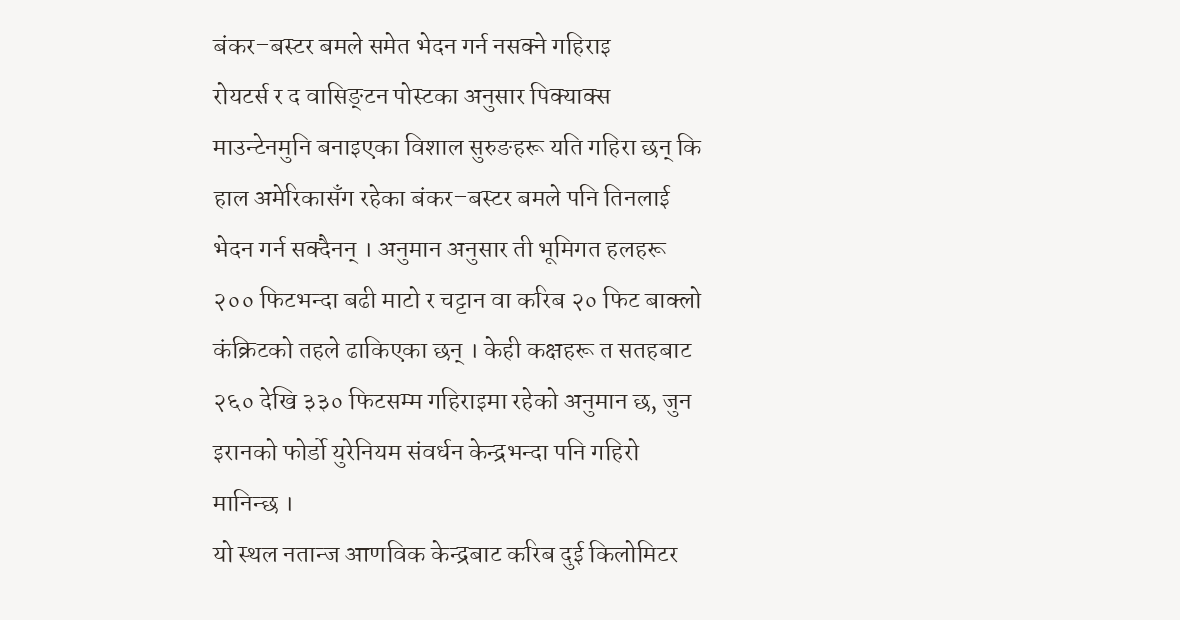बंकर–बस्टर बमले समेत भेदन गर्न नसक्ने गहिराइ
रोयटर्स र द वासिङ्टन पोस्टका अनुसार पिक्याक्स माउन्टेनमुनि बनाइएका विशाल सुरुङहरू यति गहिरा छन् कि हाल अमेरिकासँग रहेका बंकर–बस्टर बमले पनि तिनलाई भेदन गर्न सक्दैनन् । अनुमान अनुसार ती भूमिगत हलहरू २०० फिटभन्दा बढी माटो र चट्टान वा करिब २० फिट बाक्लो कंक्रिटको तहले ढाकिएका छन् । केही कक्षहरू त सतहबाट २६० देखि ३३० फिटसम्म गहिराइमा रहेको अनुमान छ, जुन इरानको फोर्डो युरेनियम संवर्धन केन्द्रभन्दा पनि गहिरो मानिन्छ ।
यो स्थल नतान्ज आणविक केन्द्रबाट करिब दुई किलोमिटर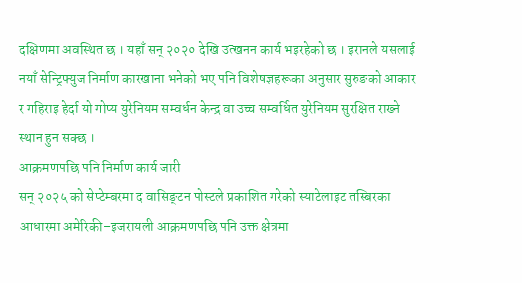दक्षिणमा अवस्थित छ । यहाँ सन् २०२० देखि उत्खनन कार्य भइरहेको छ । इरानले यसलाई नयाँ सेन्ट्रिफ्युज निर्माण कारखाना भनेको भए पनि विशेषज्ञहरूका अनुसार सुरुङको आकार र गहिराइ हेर्दा यो गोप्य युरेनियम सम्वर्धन केन्द्र वा उच्च सम्वर्धित युरेनियम सुरक्षित राख्ने स्थान हुन सक्छ ।
आक्रमणपछि पनि निर्माण कार्य जारी
सन् २०२५ को सेप्टेम्बरमा द वासिङ्टन पोस्टले प्रकाशित गरेको स्याटेलाइट तस्बिरका आधारमा अमेरिकी–इजरायली आक्रमणपछि पनि उक्त क्षेत्रमा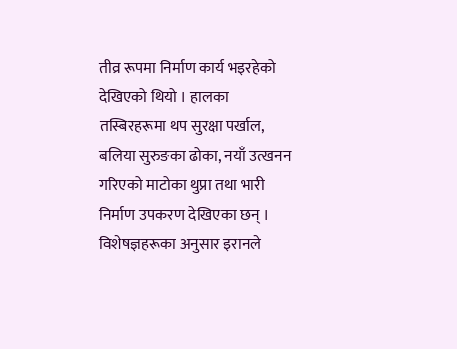तीव्र रूपमा निर्माण कार्य भइरहेको देखिएको थियो । हालका तस्बिरहरूमा थप सुरक्षा पर्खाल, बलिया सुरुङका ढोका, नयाँ उत्खनन गरिएको माटोका थुप्रा तथा भारी निर्माण उपकरण देखिएका छन् । विशेषज्ञहरूका अनुसार इरानले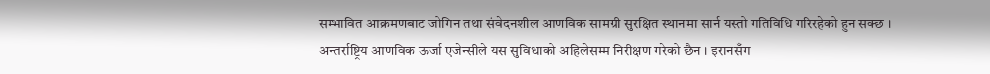सम्भावित आक्रमणबाट जोगिन तथा संवेदनशील आणविक सामग्री सुरक्षित स्थानमा सार्न यस्तो गतिविधि गरिरहेको हुन सक्छ ।
अन्तर्राष्ट्रिय आणविक ऊर्जा एजेन्सीले यस सुविधाको अहिलेसम्म निरीक्षण गरेको छैन । इरानसँग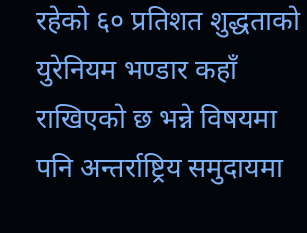रहेको ६० प्रतिशत शुद्धताको युरेनियम भण्डार कहाँ राखिएको छ भन्ने विषयमा पनि अन्तर्राष्ट्रिय समुदायमा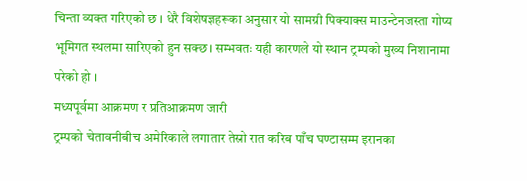चिन्ता व्यक्त गरिएको छ । धेरै विशेषज्ञहरूका अनुसार यो सामग्री पिक्याक्स माउन्टेनजस्ता गोप्य भूमिगत स्थलमा सारिएको हुन सक्छ। सम्भवतः यही कारणले यो स्थान ट्रम्पको मुख्य निशानामा परेको हो ।
मध्यपूर्वमा आक्रमण र प्रतिआक्रमण जारी
ट्रम्पको चेतावनीबीच अमेरिकाले लगातार तेस्रो रात करिब पाँच घण्टासम्म इरानका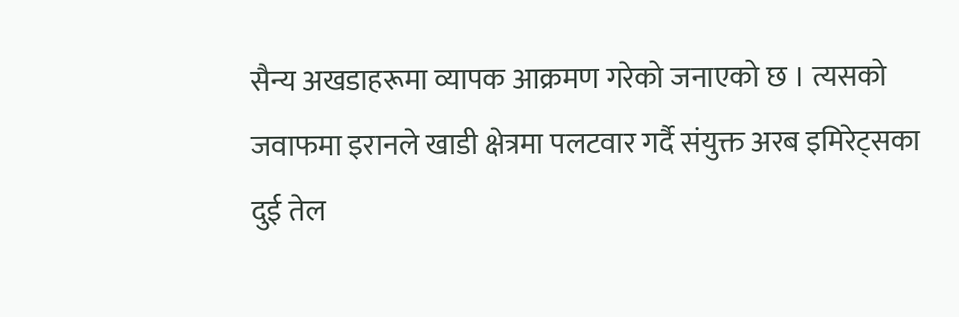सैन्य अखडाहरूमा व्यापक आक्रमण गरेको जनाएको छ । त्यसको जवाफमा इरानले खाडी क्षेत्रमा पलटवार गर्दै संयुक्त अरब इमिरेट्सका दुई तेल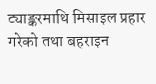ट्याङ्करमाथि मिसाइल प्रहार गरेको तथा बहराइन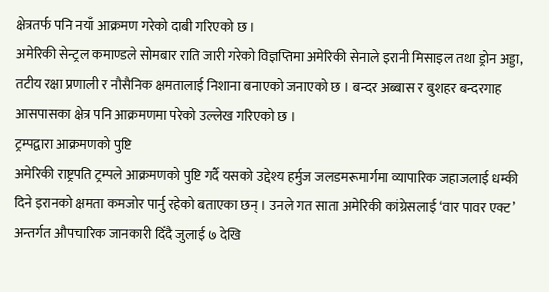क्षेत्रतर्फ पनि नयाँ आक्रमण गरेको दाबी गरिएको छ ।
अमेरिकी सेन्ट्रल कमाण्डले सोमबार राति जारी गरेको विज्ञप्तिमा अमेरिकी सेनाले इरानी मिसाइल तथा ड्रोन अड्डा, तटीय रक्षा प्रणाली र नौसैनिक क्षमतालाई निशाना बनाएको जनाएको छ । बन्दर अब्बास र बुशहर बन्दरगाह आसपासका क्षेत्र पनि आक्रमणमा परेको उल्लेख गरिएको छ ।
ट्रम्पद्वारा आक्रमणको पुष्टि
अमेरिकी राष्ट्रपति ट्रम्पले आक्रमणको पुष्टि गर्दै यसको उद्देश्य हर्मुज जलडमरूमार्गमा व्यापारिक जहाजलाई धम्की दिने इरानको क्षमता कमजोर पार्नु रहेको बताएका छन् । उनले गत साता अमेरिकी कांग्रेसलाई ‘वार पावर एक्ट’ अन्तर्गत औपचारिक जानकारी दिँदै जुलाई ७ देखि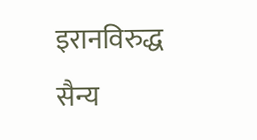इरानविरुद्ध सैन्य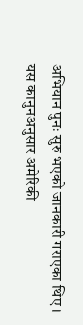अभियान पुनः सुरु भएको जानकारी गराएका थिए ।
यस कानुनअनुसार अमेरिकी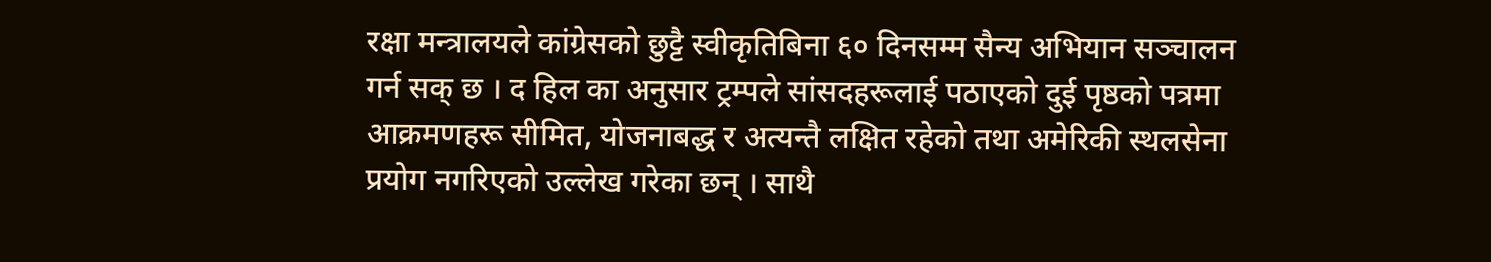रक्षा मन्त्रालयले कांग्रेसको छुट्टै स्वीकृतिबिना ६० दिनसम्म सैन्य अभियान सञ्चालन गर्न सक् छ । द हिल का अनुसार ट्रम्पले सांसदहरूलाई पठाएको दुई पृष्ठको पत्रमा आक्रमणहरू सीमित, योजनाबद्ध र अत्यन्तै लक्षित रहेको तथा अमेरिकी स्थलसेना प्रयोग नगरिएको उल्लेख गरेका छन् । साथै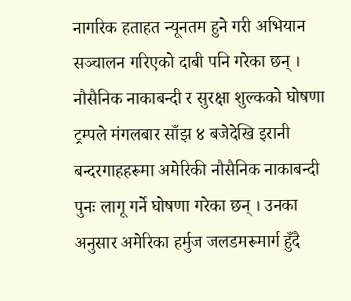नागरिक हताहत न्यूनतम हुने गरी अभियान सञ्चालन गरिएको दाबी पनि गरेका छन् ।
नौसैनिक नाकाबन्दी र सुरक्षा शुल्कको घोषणा
ट्रम्पले मंगलबार साँझ ४ बजेदेखि इरानी बन्दरगाहहरूमा अमेरिकी नौसैनिक नाकाबन्दी पुनः लागू गर्ने घोषणा गरेका छन् । उनका अनुसार अमेरिका हर्मुज जलडमरूमार्ग हुँदै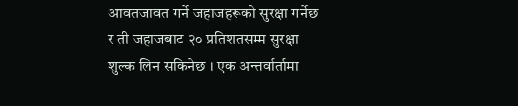आवतजावत गर्ने जहाजहरूको सुरक्षा गर्नेछ र ती जहाजबाट २० प्रतिशतसम्म सुरक्षा शुल्क लिन सकिनेछ । एक अन्तर्वार्तामा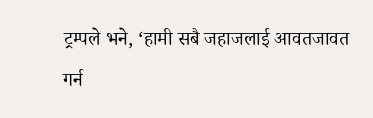ट्रम्पले भने, ‘हामी सबै जहाजलाई आवतजावत गर्न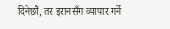दिनेछौं, तर इरानसँग व्यापार गर्ने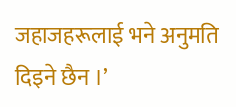जहाजहरूलाई भने अनुमति दिइने छैन ।’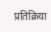प्रतिक्रिया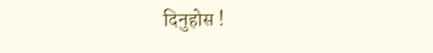दिनुहोस !